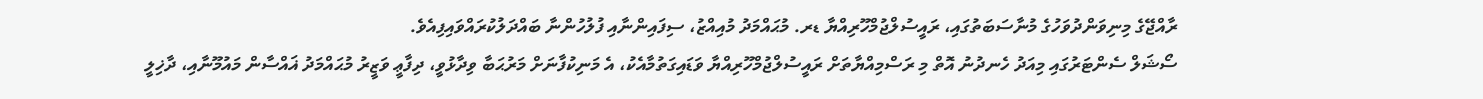ރާއްޖޭގެ މިނިވަންދުވަހުގެ މުނާސަބަތުގައި، ރައީސުލްޖުމްހޫރިއްޔާ ޑރ. މުޙައްމަދު މުއިއްޒު، ސިފައިންނާއި ފުލުހުންނާ ބައްދަލުކުރައްވައިފިއެވެ.
ސޯޝަލް ސެންޓަރުގައި މިއަދު ހެނދުނު އޮތް މި ރަސްމިއްޔާތަށް ރައީސުލްޖުމްހޫރިއްޔާ ވަޑައިގަތުމާއެކު، އެ މަނިކުފާނަށް މަރުޙަބާ ވިދާޅުވީ، ދިފާޢީ ވަޒީރު މުޙައްމަދު ޣައްސާން މައުމޫނާއި، ދާޚިލީ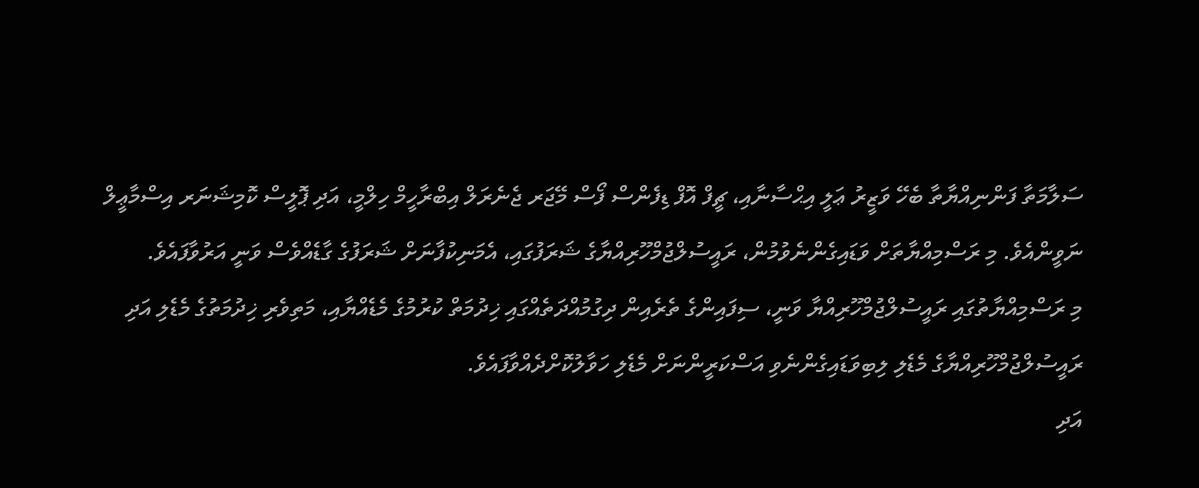ސަލާމަތާ ފަންނިއްޔާތާ ބެހޭ ވަޒީރު ޢަލީ އިޙްސާނާއި، ޗީފް އޮފް ޑިފެންސް ފޯސް މޭޖަރ ޖެނެރަލް އިބްރާހީމް ހިލްމީ، އަދި ޕޮލީސް ކޮމިޝަނަރ އިސްމާޢީލް ނަވީންއެވެ. މި ރަސްމިއްޔާތަށް ވަޑައިގެންނެވުމުން، ރައީސުލްޖުމްހޫރިއްޔާގެ ޝަރަފުގައި، އެމަނިކުފާނަށް ޝަރަފުގެ ގާޑެއްވެސް ވަނީ އަރުވާފައެވެ.
މި ރަސްމިއްޔާތުގައި ރައީސުލްޖުމްހޫރިއްޔާ ވަނީ، ސިފައިންގެ ތެރެއިން ދިގުމުއްދަތެއްގައި ޚިދުމަތް ކުރުމުގެ މެޑެއްޔާއި، މަތިވެރި ޚިދުމަތުގެ މެޑެލި އަދި ރައީސުލްޖުމްހޫރިއްޔާގެ މެޑެލި ލިބިވަޑައިގެންނެވި އަސްކަރީންނަށް މެޑެލި ހަވާލުކޮށްދެއްވާފައެވެ.
އަދި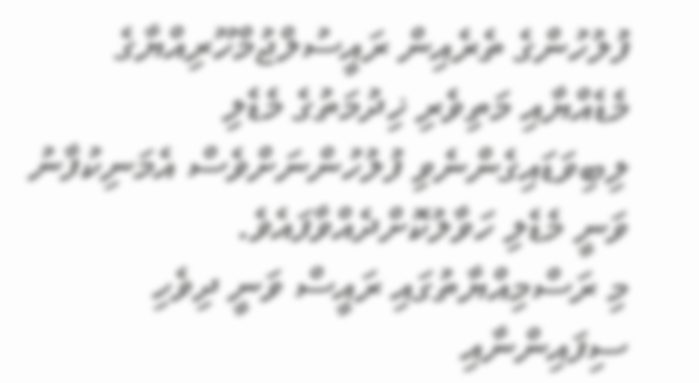ފުލުހުންގެ ތެރެއިން ރައީސުލްޖުމްހޫރިއްޔާގެ މެޑެއްޔާއި މަތިވެރި ޚިދުމަތުގެ މެޑެލި ލިބިވަޑައިގެންނެވި ފުލުހުންނަށްވެސް އެމަނިކުފާނު ވަނީ މެޑެލި ހަވާލުކޮށްދެއްވާފައެވެ.
މި ރަސްމިއްޔާތުގައި ރައީސް ވަނީ ދިވެހި ސިފައިންނާއި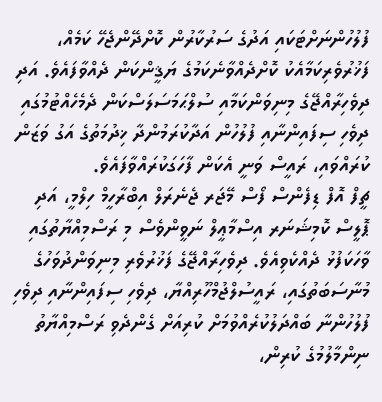ފުލުހުންނަށްޓަކައި އަދުގެ ސަރުކާރުން ކޮށްދޭންޖެހޭ ކަމެއް، ފަޚުރުވެރިކަމާއެކު ކޮށްދެއްވާނެކަމުގެ ޔަޤީންކަން ދެއްވާފައެވެ. އަދި ދިވެހިރާއްޖޭގެ މިނިވަންކަމާއި ސުލްޙަމަސަލަސްކަން ދެމެހެއްޓުމުގައި ދިވެހި ސިފައިންނާއި ފުލުހުން އަދާކުރަމުންދާ ޚިދުމަތުގެ އަގު ވަޒަން ކުރައްވައި، ރައީސް ވަނީ އެކަން ފާހަގަކުރައްވާފައެވެ.
ޗީފް އޮފް ޑިފެންސް ފޯސް މޭޖަރ ޖެނެރަލް އިބްރާހީމް ހިލްމީ، އަދި ޕޮލީސް ކޮމިޝަނަރ އިސްމާޢީލް ނަވީންވެސް މި ރަސްމިއްޔާތުގައި ވާހަކަފުޅު ދެއްކެވިއެވެ. ދިވެހިރާއްޖޭގެ ފަޚުރުވެރި މިނިވަންދުވަހުގެ މުނާސަބަތުގައި، ރައީސުލްޖުމްހޫރިއްޔާ، ދިވެހި ސިފައިންނާއި ދިވެހި ފުލުހުންނާ ބައްދަލުކުރެއްވުމަށް ކުރިއަށް ގެންދެވި ރަސްމިއްޔާތު ނިންމާލުމުގެ ކުރިން،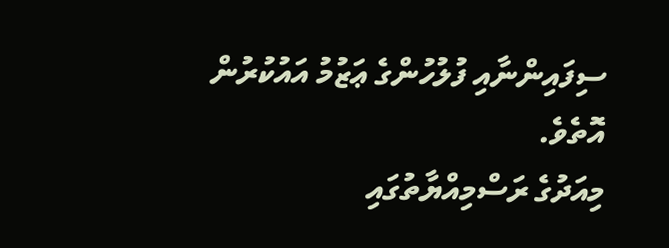ސިފައިންނާއި ފުލުހުންގެ ޢަޒުމު އައުކުރުން އޮތެވެ.
މިއަދުގެ ރަސްމިއްޔާތުގައި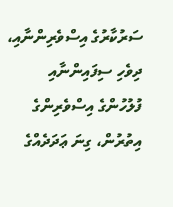ސަރުކާރުގެ އިސްވެރިންނާއި، ދިވެހި ސިފައިންނާއި ފުލުހުންގެ އިސްވެރިންގެ އިތުރުން، ގިނަ ޢަދަދެއްގެ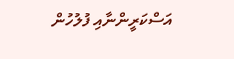އަސްކަރީންނާއި ފުލުހުން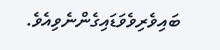ބައިވެރިވެވަޑައިގެންނެވިއެވެ.